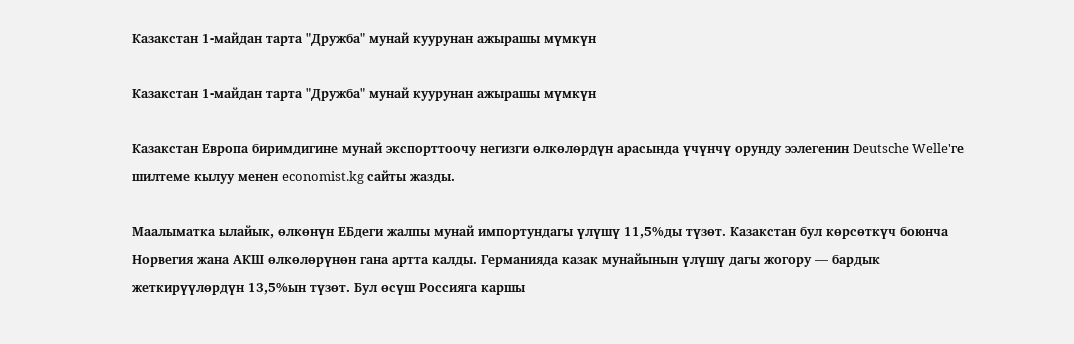Казакстан 1-майдан тарта "Дружба" мунай куурунан ажырашы мүмкүн

Казакстан 1-майдан тарта "Дружба" мунай куурунан ажырашы мүмкүн

Казакстан Европа биримдигине мунай экспорттоочу негизги өлкөлөрдүн арасында үчүнчү орунду ээлегенин Deutsche Welle'ге шилтеме кылуу менен economist.kg сайты жазды.

Маалыматка ылайык, өлкөнүн ЕБдеги жалпы мунай импортундагы үлүшү 11,5%ды түзөт. Казакстан бул көрсөткүч боюнча Норвегия жана АКШ өлкөлөрүнөн гана артта калды. Германияда казак мунайынын үлүшү дагы жогору — бардык жеткирүүлөрдүн 13,5%ын түзөт. Бул өсүш Россияга каршы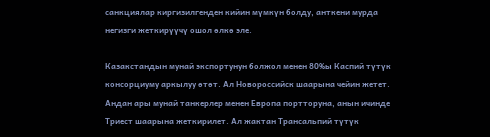санкциялар киргизилгенден кийин мүмкүн болду, анткени мурда негизги жеткирүүчү ошол өлкө эле.

Казакстандын мунай экспортунун болжол менен 80%ы Каспий түтүк консорциуму аркылуу өтөт. Ал Новороссийск шаарына чейин жетет. Андан ары мунай танкерлер менен Европа портторуна, анын ичинде Триест шаарына жеткирилет. Ал жактан Трансальпий түтүк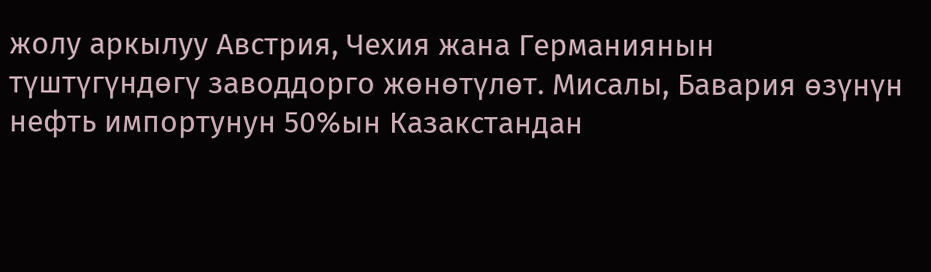жолу аркылуу Австрия, Чехия жана Германиянын түштүгүндөгү заводдорго жөнөтүлөт. Мисалы, Бавария өзүнүн нефть импортунун 50%ын Казакстандан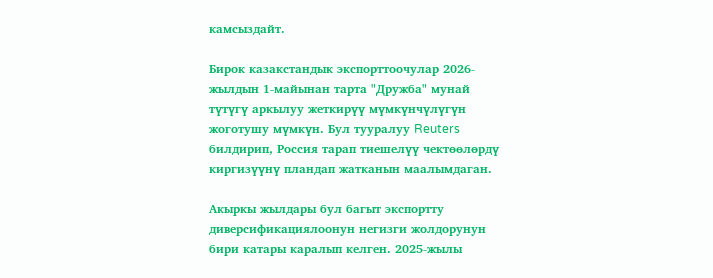камсыздайт.

Бирок казакстандык экспорттоочулар 2026-жылдын 1-майынан тарта "Дружба" мунай түтүгү аркылуу жеткирүү мүмкүнчүлүгүн жоготушу мүмкүн. Бул тууралуу Reuters билдирип, Россия тарап тиешелүү чектөөлөрдү киргизүүнү пландап жатканын маалымдаган.

Акыркы жылдары бул багыт экспортту диверсификациялоонун негизги жолдорунун бири катары каралып келген. 2025-жылы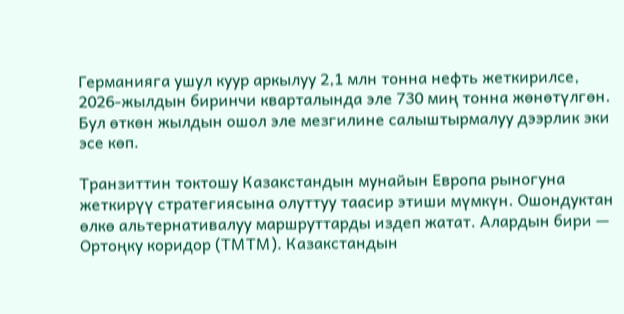Германияга ушул куур аркылуу 2,1 млн тонна нефть жеткирилсе, 2026-жылдын биринчи кварталында эле 730 миң тонна жөнөтүлгөн. Бул өткөн жылдын ошол эле мезгилине салыштырмалуу дээрлик эки эсе көп.

Транзиттин токтошу Казакстандын мунайын Европа рыногуна жеткирүү стратегиясына олуттуу таасир этиши мүмкүн. Ошондуктан өлкө альтернативалуу маршруттарды издеп жатат. Алардын бири — Ортоңку коридор (ТМТМ). Казакстандын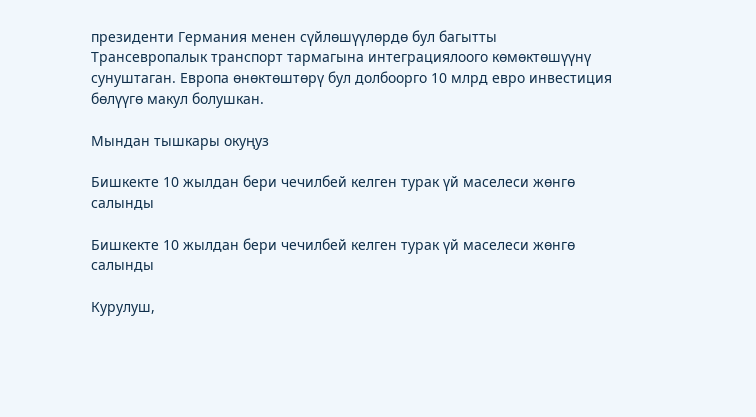президенти Германия менен сүйлөшүүлөрдө бул багытты Трансевропалык транспорт тармагына интеграциялоого көмөктөшүүнү сунуштаган. Европа өнөктөштөрү бул долбоорго 10 млрд евро инвестиция бөлүүгө макул болушкан.

Мындан тышкары окуңуз

Бишкекте 10 жылдан бери чечилбей келген турак үй маселеси жөнгө салынды

Бишкекте 10 жылдан бери чечилбей келген турак үй маселеси жөнгө салынды

Курулуш,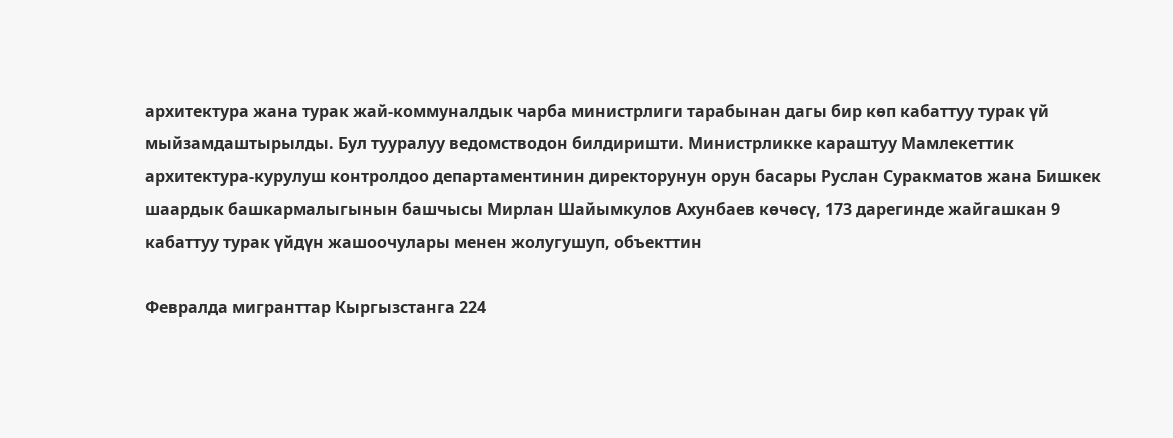архитектура жана турак жай-коммуналдык чарба министрлиги тарабынан дагы бир көп кабаттуу турак үй мыйзамдаштырылды. Бул тууралуу ведомстводон билдиришти. Министрликке караштуу Мамлекеттик архитектура-курулуш контролдоо департаментинин директорунун орун басары Руслан Суракматов жана Бишкек шаардык башкармалыгынын башчысы Мирлан Шайымкулов Ахунбаев көчөсү, 173 дарегинде жайгашкан 9 кабаттуу турак үйдүн жашоочулары менен жолугушуп, объекттин

Февралда мигранттар Кыргызстанга 224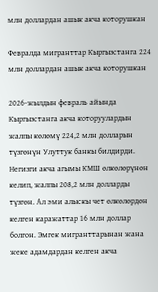млн доллардан ашык акча которушкан

Февралда мигранттар Кыргызстанга 224 млн доллардан ашык акча которушкан

2026-жылдын февраль айында Кыргызстанга акча которуулардын жалпы көлөмү 224,2 млн долларын түзгөнүн Улуттук банкы билдирди. Негизги акча агымы КМШ өлкөлөрүнөн келип, жалпы 208,2 млн долларды түзгөн. Ал эми алыскы чет өлкөлөрдөн келген каражаттар 16 млн доллар болгон. Эмгек мигранттарынан жана жеке адамдардан келген акча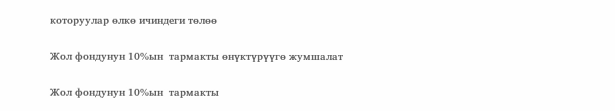которуулар өлкө ичиндеги төлөө

Жол фондунун 10%ын  тармакты өнүктүрүүгө жумшалат

Жол фондунун 10%ын  тармакты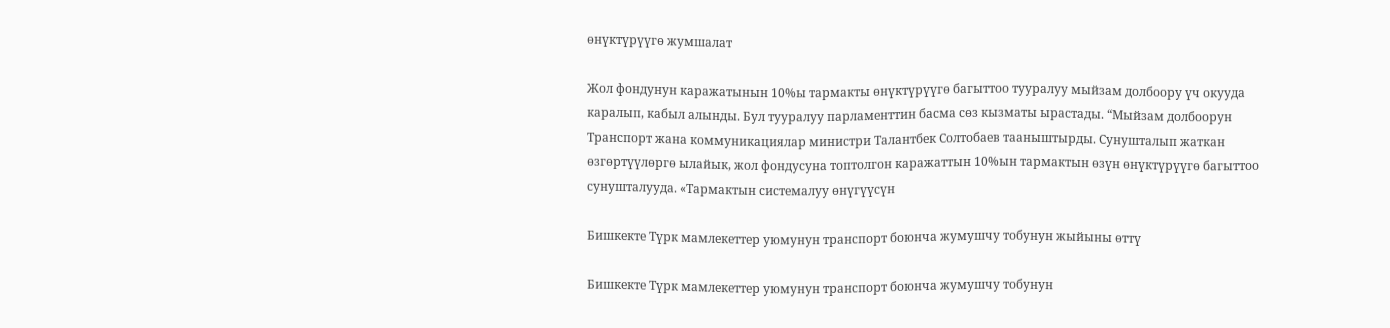өнүктүрүүгө жумшалат

Жол фондунун каражатынын 10%ы тармакты өнүктүрүүгө багыттоо тууралуу мыйзам долбоору үч окууда каралып, кабыл алынды. Бул тууралуу парламенттин басма сөз кызматы ырастады. “Мыйзам долбоорун Транспорт жана коммуникациялар министри Талантбек Солтобаев тааныштырды. Сунушталып жаткан өзгөртүүлөргө ылайык, жол фондусуна топтолгон каражаттын 10%ын тармактын өзүн өнүктүрүүгө багыттоо сунушталууда. «Тармактын системалуу өнүгүүсүн

Бишкекте Түрк мамлекеттер уюмунун транспорт боюнча жумушчу тобунун жыйыны өттү

Бишкекте Түрк мамлекеттер уюмунун транспорт боюнча жумушчу тобунун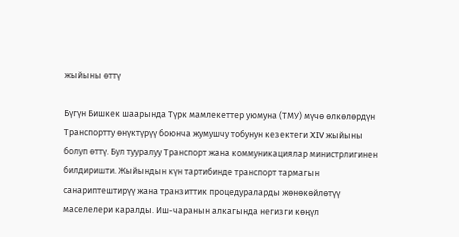жыйыны өттү

Бүгүн Бишкек шаарында Түрк мамлекеттер уюмуна (ТМУ) мүчө өлкөлөрдүн Транспортту өнүктүрүү боюнча жумушчу тобунун кезектеги XIV жыйыны болуп өттү. Бул тууралуу Транспорт жана коммуникациялар министрлигинен билдиришти. Жыйындын күн тартибинде транспорт тармагын санариптештирүү жана транзиттик процедураларды жөнөкөйлөтүү маселелери каралды. Иш-чаранын алкагында негизги көңүл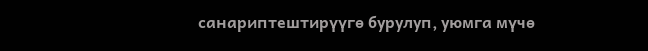санариптештирүүгө бурулуп, уюмга мүчө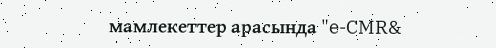мамлекеттер арасында "e-CMR&